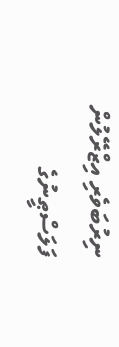ނިރުބަވެރި އިޒްރޭލުން ފަލަސްޠީނުގެ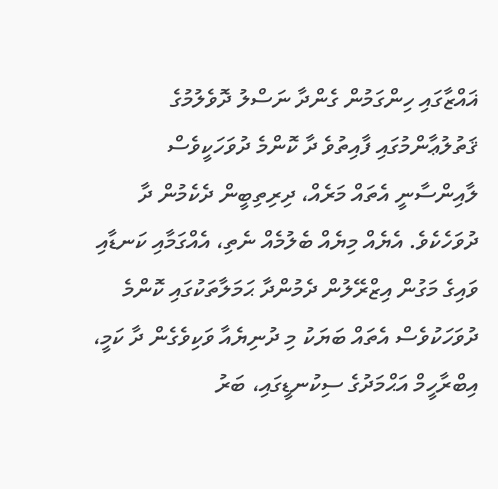ޣައްޒާގައި ހިންގަމުން ގެންދާ ނަސްލު ދޮވެލުމުގެ ޤަތުލުޢާންމުގައި ފާއިތުވެ ދާ ކޮންމެ ދުވަހަކީވެސް ލާއިންސާނީ އެތައް މަރެއް، ދިރިތިބީން ދެކެމުން ދާ ދުވަހެކެވެ. އެޔެއް މިޔެއް ބެލުމެއް ނެތި، އެއްގަމާއި ކަނޑާއި ވައިގެ މަގުން އިޒްރޭލުން ދެމުންދާ ޙަމަލާތަކުގައި ކޮންމެ ދުވަހަކުވެސް އެތައް ބަޔަކު މި ދުނިޔެއާ ވަކިވެގެން ދާ ކަމީ، އިބްރާހީމް އަޙްމަދުގެ ސިކުނޑީގައި، ބަރު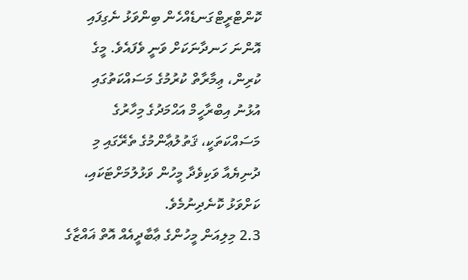ކޮންޓްރީޓްގަނޑެއްހެން ބިންވަޅު ނެގިފައި އޮންނަ ހަނދާނަކަށް ވަނީ ވެފައެވެ. މީގެ ކުރިން، ޢިމާރާތް ކުރުމުގެ މަސައްކަތުގައި އުޅުނު އިބްރާހީމް އަޙްމަދުގެ މިހާރުގެ މަސައްކަތަކީ، ޤަތުލުޢާންމުގެ ތެރޭގައި މި ދުނިޔެއާ ވަކިވެދާ މީހުން ވަޅުލުމަށްޓަކައި، ކަށްވަޅު ކޮނެދިނުމެވެ.
2.3 މިލިއަން މީހުންގެ ޢާބާދީއެއް އޮތް ޣައްޒާގެ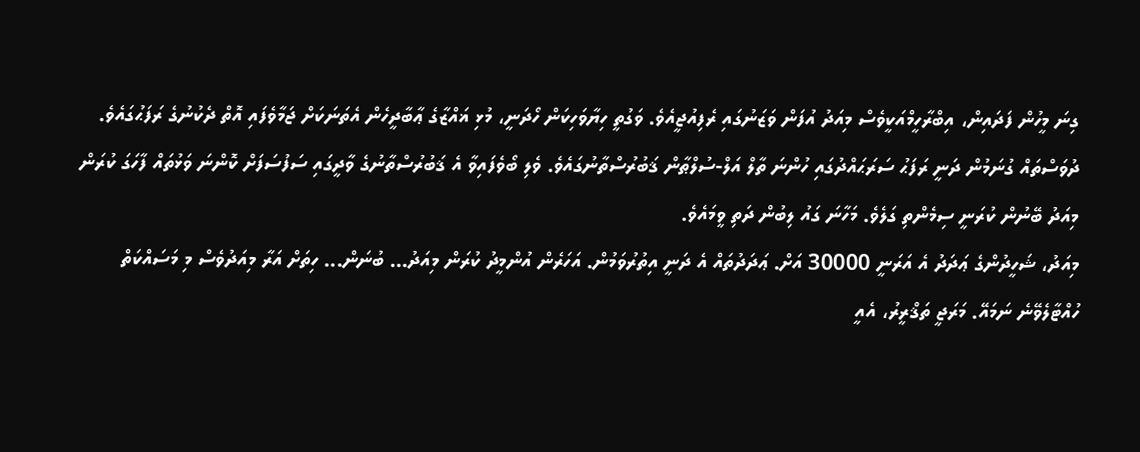ގިނަ މީހުން ފަދައިން، އިބްރާހީމްއަކީވެސް މިއަދު އުފަން ވަޒަނުގައި ރެފިއުޖީއެވެ. ވަގުތީ ހިޔާވަހިކަން ހޯދަނީ، މުޅި ޣައްޒާގެ ޢާބާދީހެން އެތަނަކަށް ޖަމާވެފައި އޮތް ދެކުނުގެ ރަފަޙުގައެވެ. ދުވަސްތައް ގުނަމުން ދަނީ ރަފަޙު ސަރަޙައްދުގައި ހުންނަ ތާލް އަލް-ސުލްޠާން ޤަބުރުސްތާނުގައެވެ. ވެލި ބޯވެފައިވާ އެ ޤަބުރުސްތާނުގެ ވާދީގައި ސަފުސަފަށް ކޮންނަ ވަޅުތައް ފާހަގަ ކުރަން މިއަދު ބޭނުން ކުރަނީ ސިމެންތި ގަލެވެ. މަހާނަ ގައު ލިބުން ދަތި ވީމައެވެ.
މިއަދު، ޝަހީދުންގެ ޢަދަދު އެ އަރަނީ 30000 އަށް. ޢަދަދުތައް އެ ދަނީ އިތުރުވަމުން. އަހަރެން އުންމީދު ކުރަން މިއަދު... ބުނަން... ހިތަށް އަރާ މިއަދުވެސް މި މަސައްކަތް ހުއްޓާލެވޭނެ ނަމައޭ. މަރަޖީ ތަޤްރީރު، އެއީ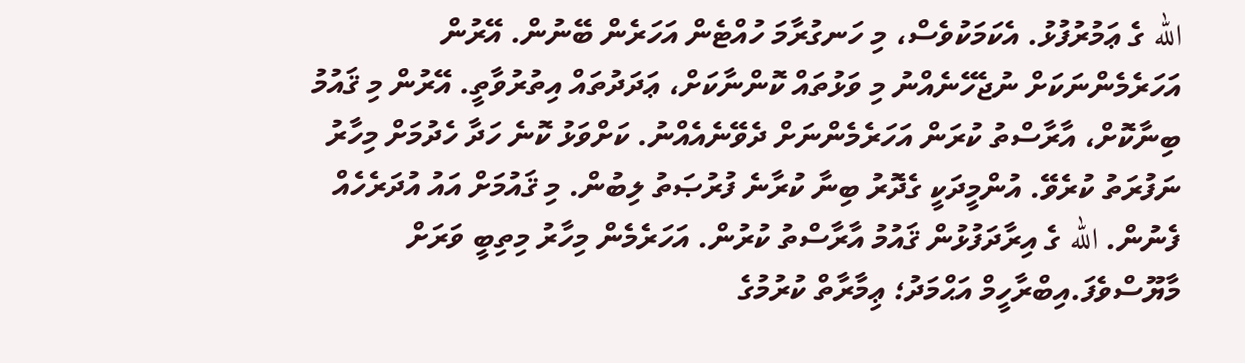الله ގެ ޢަމުރުފުޅު. އެކަމަކުވެސް، މި ހަނގުރާމަ ހުއްޓެން އަހަރެން ބޭނުން. އޭރުން އަހަރެމެންނަކަށް ނުޖެހޭނެއްނު މި ވަޅުތައް ކޮންނާކަށް، ޢަދަދުތައް އިތުރުވާތީ. އޭރުން މި ޤައުމު ބިނާކޮށް، އާރާސްތު ކުރަން އަހަރެމެންނަށް ދެވޭނެއެއްނު. ކަށްވަޅު ކޮނެ ހަދާ ހެދުމަށް މިހާރު ނަފުރަތު ކުރެވޭ. އުންމީދަކީ ގެދޮރު ބިނާ ކުރާނެ ފުރުޞަތު ލިބުން. މި ޤައުމަށް އައު އުދަރެހެއް ފެނުން. الله ގެ އިރާދަފުޅުން ޤައުމު އާރާސްތު ކުރުން. އަހަރެމެން މިހާރު މިތިބީ ވަރަށް މާޔޫސްވެފަ.އިބްރާހީމް އަޙްމަދު؛ ޢިމާރާތް ކުރުމުގެ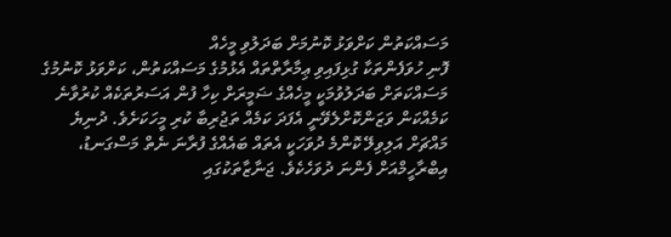މަސައްކަތުން ކަށްވަޅު ކޮނުމަށް ބަދަލުވި މީހެއް
ފޮނި ހުވަފެންތަކާ ގުޅިފައިވި ޢިމާރާތްތައް އެޅުމުގެ މަސައްކަތުން، ކަށްވަޅު ކޮނުމުގެ މަސައްކަތަށް ބަދަލުވުމަކީ މީހެއްގެ ޟަމީރަށް ކިހާ ފުން އަސަރުތަކެއް ކުރުވާނެ ކަމެއްކަން ވަޒަންކޮށްލެވޭނީ އެފަދަ ކަމެއް ތަޖުރިބާ ކުރި މީހަކަށެވެ. ދުނިޔެ މައްޗަށް އަލިވިލޭ ކޮންމެ ދުވަހަކީ އެތައް ބައެއްގެ ފުރާނަ ނެތް މަސްގަނޑު، އިބްރާހީމްއަށް ފެންނަ ދުވަހެކެވެ. ޖަނާޒާތަކުގައި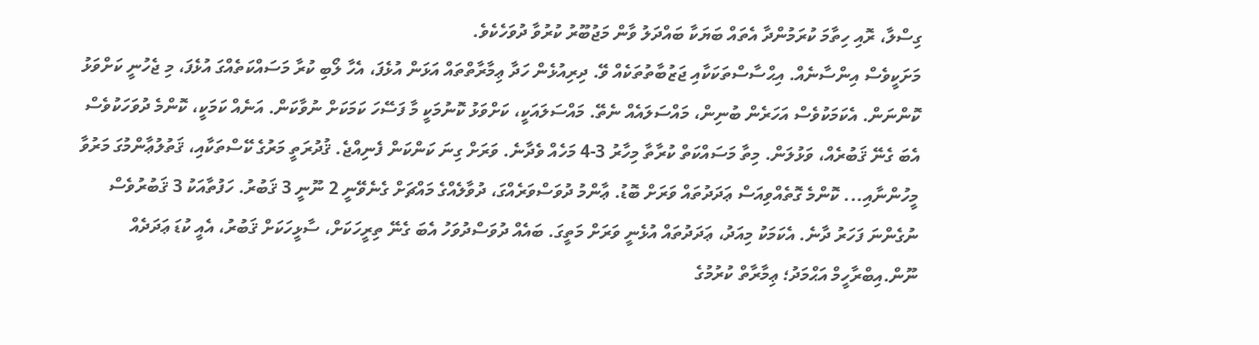ގިސްލާ، ރޮއި ހިތާމަ ކުރަމުންދާ އެތައް ބަޔަކާ ބައްދަލު ވާން މަޖުބޫރު ކުރުވާ ދުވަހެކެވެ.
މަށަކީވެސް އިންސާނެއް. އިޙްސާސްތަކަކާއި ޖަޒުބާތުތަކެއް ވޭ. ދިރިއުޅެން ހަދާ ޢިމާރާތްތައް އަޅަން އުޅެފަ، އެހާ ލޯބި ކުރާ މަސައްކަތެއްގަ އުޅެފަ، މި ޖެހުނީ ކަށްވަޅު ކޮންނަން. އެކަމަކުވެސް އަހަރެން ބުނިން، މައްސަލައެއް ނެތޭ. މައްސަލައަކީ، ކަށްވަޅު ކޮނުމަކީ މާ ފަސޭހަ ކަމަކަށް ނުވާކަން. އަނެއް ކަމަކީ، ކޮންމެ ދުވަހަކުވެސް އެބަ ގެނޭ ޤަބުރެއް، ވަޅުލަން. މިތާ މަސައްކަތް ކުރާތާ މިހާރު 3-4 މަހެއް ވެދާނެ. ވަރަށް ގިނަ ކަންކަން ފެނިއްޖެ. ޤުދުރަތީ މަރުގެ ކޭސްތަކާއި، ޤަތުލުޢާންމުގަ މަރުވާ މީހުންނާއި... ކޮންމެ ގޮތެއްވިއަސް ޢަދަދުތައް ވަރަށް ބޮޑު. ޢާންމު ދުވަސްވަރެއްގަ، ދުވާލެއްގެ މައްޗަށް ގެނެވޭނީ 2 ނޫނީ 3 ޤަބުރު. ހަފުތާއަކު 3 ޤަބުރުވެސް ނުގެންނަ ފަހަރު ދާނެ. އެކަމަކު މިއަދު، ޢަދަދުތައް އުޅެނީ ވަރަށް މަތީގަ. ބައެއް ދުވަސްދުވަހު އެބަ ގެނޭ ތިރީހަކަށް، ސާޅީހަކަށް ޤަބުރު، އެއީ ކުޑަ ޢަދަދެއް ނޫން.އިބްރާހީމް އަޙްމަދު؛ ޢިމާރާތް ކުރުމުގެ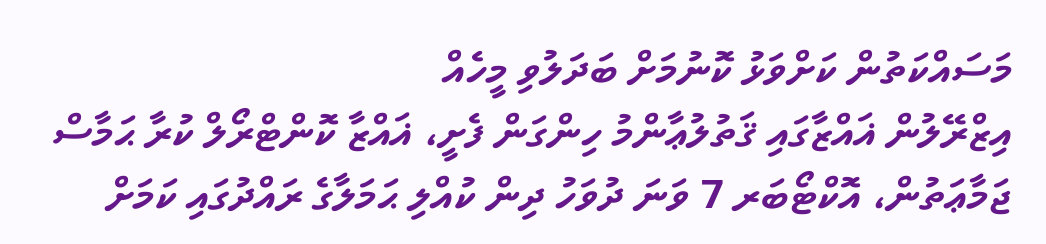މަސައްކަތުން ކަށްވަޅު ކޮނުމަށް ބަދަލުވި މީހެއް
އިޒްރޭލުން ޣައްޒާގައި ޤަތުލުޢާންމު ހިންގަން ފެށީ، ޣައްޒާ ކޮންޓްރޯލް ކުރާ ޙަމާސް ޖަމާޢަތުން، އޮކްޓޯބަރ 7 ވަނަ ދުވަހު ދިން ކުއްލި ޙަމަލާގެ ރައްދުގައި ކަމަށް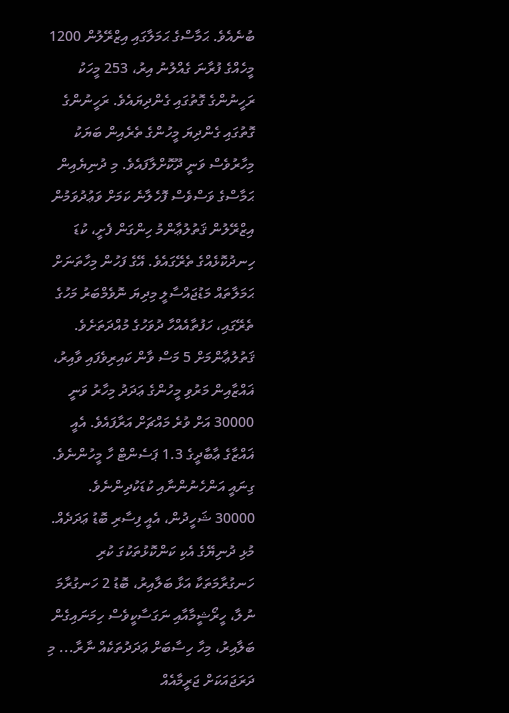ބުނެއެވެ. ޙަމާސްގެ ޙަމަލާގައި އިޒްރޭލުން 1200 މީހެއްގެ ފުރާނަ ގެއްލުނު އިރު، 253 މީހަކު ރަހީނުންގެ ގޮތުގައި ގެންދިޔައެވެ. ރަހީނުންގެ ގޮތުގައި ގެންދިޔަ މީހުންގެ ތެރެއިން ބަޔަކު މިހާރުވެސް ވަނީ ދޫކޮށްލާފައެވެ. މި ދުނިޔެއިން ޙަމާސްގެ ވަސްވެސް ފޮހެލާނެ ކަމަށް ވަޢުދުވަމުން އިޒްރޭލުން ޤަތުލުޢާންމު ހިންގަން ފެށީ، ކުޑަ ހިނދުކޮޅެއްގެ ތެރޭގައެވެ. އޭގެ ފަހުން މިހާތަނަށް ޙަމަލާތައް މަޑުޖައްސާލީ މިދިޔަ ނޮވެމްބަރު މަހުގެ ތެރޭގައި، ހަފުތާއެއްހާ ދުވަހުގެ މުއްދަތަށެވެ. ޤަތުލުޢާންމަށް 5 މަސް ވާން ކައިރިވެފައި ވާއިރު، ޣައްޒާއިން މަރުވި މީހުންގެ ޢަދަދު މިހާރު ވަނީ 30000 އަށް ވުރެ މައްޗަށް އަރާފައެވެ. އެއީ ޣައްޒާގެ ޢާބާދީގެ 1.3 ޕަސެންޓް ހާ މީހުންނެވެ. ގިނައީ އަންހެނުންނާއި ކުޑަކުދިންނެވެ.
30000 ޝަހީދުން، އެއީ ފިސާރި ބޮޑު ޢަދަދެއް. މުޅި ދުނިޔޭގެ އެކި ކަންކޮޅުތަކުގަ ކުރި ހަނގުރާމަތަކާ އަޅާ ބަލާއިރު، ބޮޑު 2 ހަނގުރާމަ ނުލާ، ހީރޯޝީމާއާއި ނަގަސާކީވެސް ހިމަނައިގެން ބަލާއިރު، މިހާ ހިސާބަށް ޢަދަދުތަކެއް ނާރާ... މި ދަރަޖައަކަށް ޖަރީމާއެއް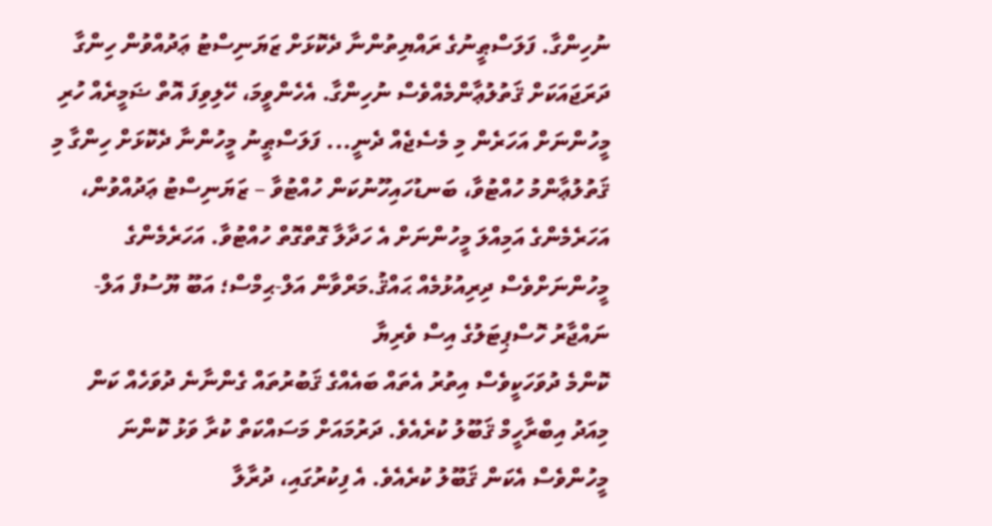ނުހިންގާ. ފަލަސްޠީނުގެ ރައްޔިތުންނާ ދެކޮޅަށް ޒަޔަނިސްޓު ޢަދުއްވުން ހިންގާ ދަރަޖައަކަށް ޤަތުލުޢާންމެއްވެސް ނުހިންގާ. އެހެންވީމަ، ހޭލިވިފަ އޮތް ޟަމީރެއް ހުރި މީހުންނަށް އަހަރެން މި މެސެޖެއް ދެނީ... ފަލަސްޠީނު މީހުންނާ ދެކޮޅަށް ހިންގާ މި ޤަތުލުޢާންމު ހުއްޓުވާ، ބަނޑުހައިހޫނުކަން ހުއްޓުވާ – ޒަޔަނިސްޓު ޢަދުއްވުން، އަހަރެމެންގެ އަމިއްލަ މީހުންނަށް އެ ހަދާލާ ގޮތްގޮތް ހުއްޓުވާ. އަހަރެމެންގެ މީހުންނަށްވެސް ދިރިއުޅުމެއް ޙައްޤު.މަރްވާން އަލް-ޙިމްސް؛ އަބޫ ޔޫސުފް އަލް-ނައްޖާރު ހޮސްޕިޓަލުގެ އިސް ވެރިޔާ
ކޮންމެ ދުވަހަކީވެސް އިތުރު އެތައް ބައެއްގެ ޤަބުރުތައް ގެންނާނެ ދުވަހެއް ކަން މިއަދު އިބްރާހީމް ޤަބޫލު ކުރެއެވެ. ދަރުމައަށް މަސައްކަތް ކުރާ ވަޅު ކޮންނަ މީހުންވެސް އެކަން ޤަބޫލު ކުރެއެވެ. އެ ފިކުރުގައި، ދުރާލާ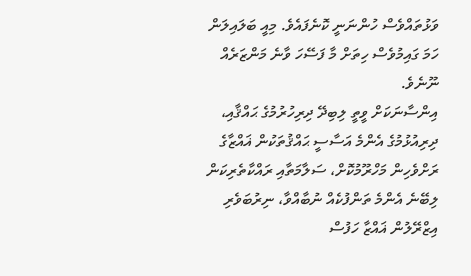ވަޅުތައްވެސް ހުންނަނީ ކޮނެފައެވެ. މިއީ ބަލައިލަން ހަމަ ގައިމުވެސް ހިތަށް މާ ފަސޭހަ ވާނެ މަންޒަރެއް ނޫނެވެ.
އިންސާނަކަށް ވީތީ ލިބިދޭ ދިރިހުރުމުގެ ޙައްޤާއި، ދިރިއުޅުމުގެ އެންމެ އަސާސީ ޙައްޤުތަކުން ޣައްޒާގެ ރަށްވެހިން މަހްރޫމުކޮށް، ސަލާމަތާއި ރައްކާތެރިކަން ލިބޭނެ އެންމެ ތަންފުކެއް ނުބާއްވާ، ނިރުބަވެރި އިޒްރޭލުން ޣައްޒާ ހަފުސް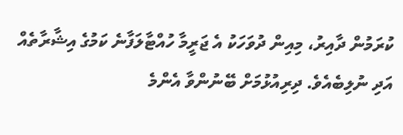ކުރަމުން ދާއިރު، މިއިން ދުވަހަކު އެ ޖަރީމާ ހުއްޓާލަފާނެ ކަމުގެ އިޝާރާތެއް އަދި ނުލިބެއެވެ. ދިރިއުޅުމަށް ބޭނުންވާ އެންމެ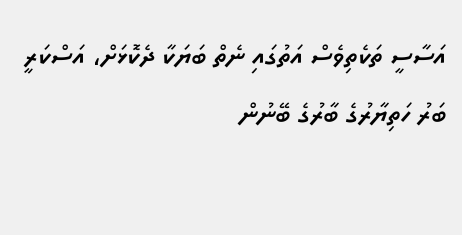އަސާސީ ތަކެތިވެސް އަތުގައި ނެތް ބަޔަކާ ދެކޮޅަށް، އަސްކަރީ ބަރު ހަތިޔާރުގެ ބާރުގެ ބޭނުން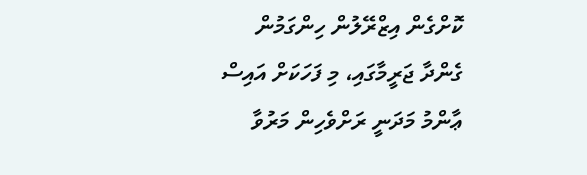ކޮށްގެން އިޒްރޭލުން ހިންގަމުން ގެންދާ ޖަރީމާގައި، މި ފަހަކަށް އައިސް ޢާންމު މަދަނީ ރަށްވެހިން މަރުވާ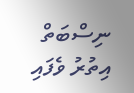ނިސްބަތް އިތުރު ވެފައި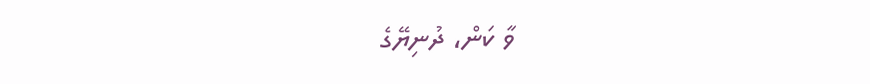ވާ ކަން، ދުނިޔޭގެ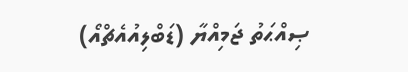ޞިއްޙަތު ޖަމިއްޔާ (ޑަބްލިއުއެޗްއޯ)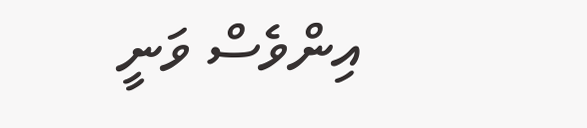އިންވެސް ވަނީ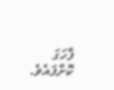ފާހަގަ ކޮށްފައެވެ.